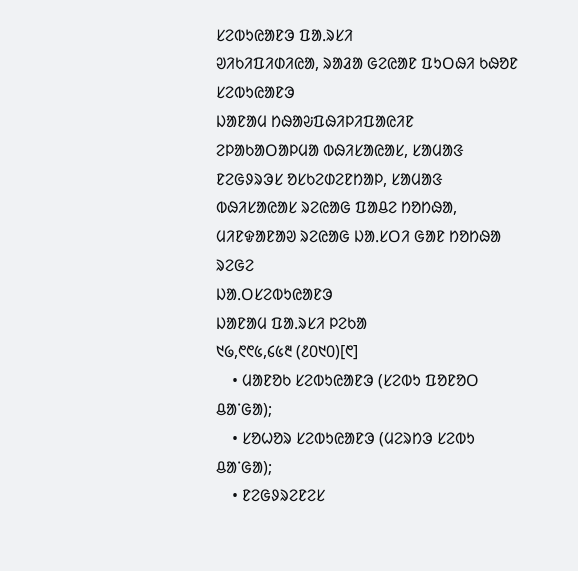ᱥᱮᱵᱩᱭᱟᱱᱳ ᱯᱟᱹᱨᱥᱤ
ᱣᱤᱠᱤᱯᱤᱰᱤᱭᱟ, ᱨᱟᱲᱟ ᱜᱮᱭᱟᱱ ᱯᱩᱛᱷᱤ ᱠᱷᱚᱱ
ᱥᱮᱵᱩᱭᱟᱱᱳ
ᱡᱟᱱᱟᱢ ᱴᱷᱟᱶᱯᱷᱤᱞᱤᱯᱟᱭᱤᱱ
ᱮᱞᱟᱠᱟᱛᱟᱞᱢᱟ ᱵᱷᱤᱥᱟᱭᱟᱥ, ᱥᱟᱢᱟᱝ ᱱᱮᱜᱽᱨᱳᱥ ᱚᱥᱠᱮᱰᱮᱱᱴᱟᱞ, ᱥᱟᱢᱟᱝ ᱵᱷᱤᱥᱟᱭᱟᱥ ᱨᱮᱭᱟᱜ ᱯᱟᱪᱮ ᱴᱚᱴᱷᱟ, ᱢᱤᱱᱫᱟᱱᱟᱣ ᱨᱮᱭᱟᱜ ᱡᱟᱹᱥᱛᱤ ᱜᱟᱱ ᱴᱚᱴᱷᱟ ᱨᱮᱜᱮ
ᱡᱟᱹᱛᱥᱮᱵᱩᱭᱟᱱᱳ
ᱡᱟᱱᱟᱢ ᱯᱟᱹᱨᱥᱤ ᱞᱮᱠᱟ
᱑᱙,᱖᱖᱕,᱔᱕᱓ (᱒᱐᱑᱐)[᱖]
    • ᱢᱟᱱᱚᱠ ᱥᱮᱵᱩᱭᱟᱱᱳ (ᱥᱮᱵᱩ ᱯᱚᱱᱚᱛ ᱪᱟᱸᱜᱟ);
    • ᱥᱚᱦᱚᱨ ᱥᱮᱵᱩᱭᱟᱱᱳ (ᱢᱮᱨᱴᱳ ᱥᱮᱵᱩ ᱪᱟᱸᱜᱟ);
    • ᱱᱮᱜᱽᱨᱮᱱᱮᱥ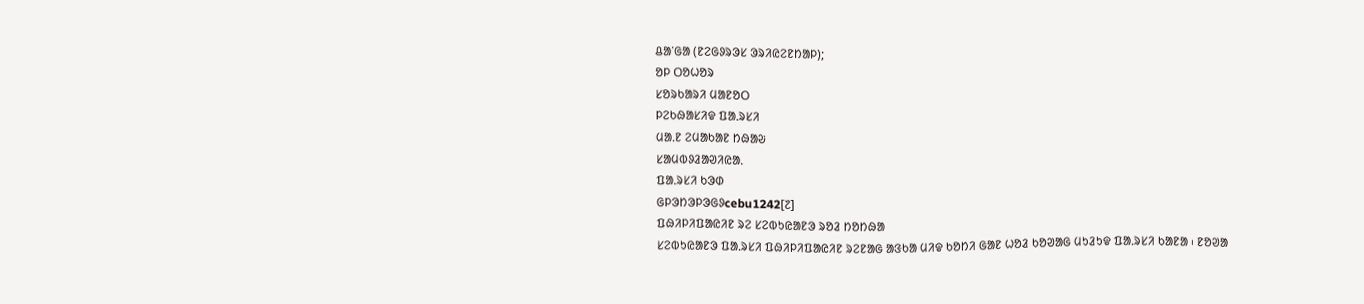ᱪᱟᱸᱜᱟ (ᱱᱮᱜᱽᱨᱳᱥ ᱳᱨᱤᱭᱮᱱᱴᱟᱞ);
ᱚᱞ ᱛᱚᱦᱚᱨ
ᱥᱚᱨᱠᱟᱨᱤ ᱢᱟᱱᱚᱛ
ᱞᱮᱠᱷᱟᱥᱤᱫ ᱯᱟᱹᱨᱥᱤ
ᱢᱟᱹᱱ ᱮᱢᱟᱠᱟᱱ ᱴᱷᱟᱶ
ᱥᱟᱢᱵᱽᱲᱟᱣᱤᱭᱟᱹ
ᱯᱟᱹᱨᱥᱤ ᱠᱳᱰ
ᱜᱞᱳᱴᱳᱞᱳᱜᱽcebu1242[᱗]
ᱯᱷᱤᱞᱤᱯᱟᱭᱤᱱ ᱨᱮ ᱥᱮᱵᱩᱭᱟᱱᱳ ᱨᱚᱲ ᱴᱚᱴᱷᱟ
ᱥᱮᱵᱩᱭᱟᱱᱳ ᱯᱟᱹᱨᱥᱤ ᱯᱷᱤᱞᱤᱯᱟᱭᱤᱱ ᱨᱮᱱᱟᱜ ᱟᱝᱠᱟ ᱢᱤᱫ ᱠᱚᱴᱤ ᱜᱟᱱ ᱦᱚᱲ ᱠᱚᱣᱟᱜ ᱢᱩᱲᱩᱫ ᱯᱟᱹᱨᱥᱤ ᱠᱟᱱᱟ ᱾ ᱱᱚᱣᱟ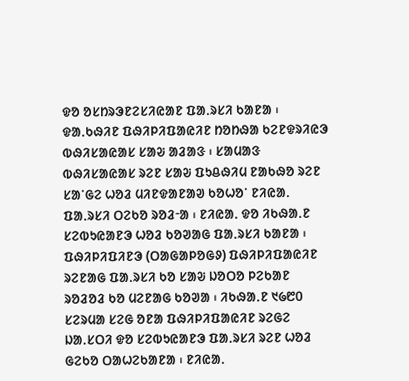ᱫᱚ ᱚᱥᱴᱨᱳᱱᱮᱥᱤᱭᱟᱱ ᱯᱟᱹᱨᱥᱤ ᱠᱟᱱᱟ ᱾ ᱫᱟᱹᱠᱷᱤᱱ ᱯᱷᱤᱞᱤᱯᱟᱭᱤᱱ ᱴᱚᱴᱷᱟ ᱠᱮᱱᱫᱨᱤᱭᱳ ᱵᱷᱤᱥᱟᱭᱟᱥ ᱥᱟᱶ ᱟᱲᱟᱝ ᱾ ᱥᱟᱢᱟᱝ ᱵᱷᱤᱥᱟᱭᱟᱥ ᱨᱮᱱ ᱥᱟᱶ ᱯᱩᱪᱷᱤᱢ ᱱᱟᱠᱷᱚ ᱨᱮᱱ ᱥᱟᱸᱜᱮ ᱦᱚᱲ ᱢᱤᱱᱫᱟᱱᱟᱣ ᱠᱚᱦᱚᱸ ᱱᱤᱭᱟᱹ ᱯᱟᱹᱨᱥᱤ ᱛᱮᱠᱚ ᱨᱚᱲᱼᱟ ᱾ ᱱᱤᱭᱟᱹ ᱫᱚ ᱤᱠᱷᱟᱹᱱ ᱥᱮᱵᱩᱭᱟᱱᱳ ᱦᱚᱲ ᱠᱚᱣᱟᱜ ᱯᱟᱹᱨᱥᱤ ᱠᱟᱱᱟ ᱾ ᱯᱷᱤᱞᱤᱯᱤᱱᱳ (ᱛᱟᱜᱟᱞᱚᱜᱽ) ᱯᱷᱤᱞᱤᱯᱟᱭᱤᱱ ᱨᱮᱱᱟᱜ ᱯᱟᱹᱨᱥᱤ ᱠᱚ ᱥᱟᱶ ᱡᱚᱛᱚ ᱞᱮᱠᱟᱱ ᱨᱚᱲᱚᱲ ᱠᱚ ᱢᱮᱱᱟᱜ ᱠᱚᱣᱟ ᱾ ᱤᱠᱷᱟᱹᱱ ᱑᱙᱘᱐ ᱥᱮᱨᱢᱟ ᱥᱮᱜ ᱚᱱᱟ ᱯᱷᱤᱞᱤᱯᱟᱭᱤᱱ ᱨᱮᱜᱮ ᱡᱟᱹᱥᱛᱤ ᱫᱚ ᱥᱮᱵᱩᱭᱟᱱᱳ ᱯᱟᱹᱨᱥᱤ ᱨᱮᱱ ᱦᱚᱲ ᱜᱮᱠᱚ ᱛᱟᱦᱮᱠᱟᱱᱟ ᱾ ᱱᱤᱭᱟᱹ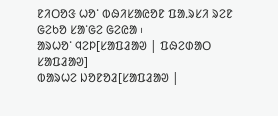ᱱᱤᱛᱚᱝ ᱦᱚᱸ ᱵᱷᱤᱥᱟᱭᱚᱱ ᱯᱟᱹᱨᱥᱤ ᱨᱮᱱ ᱜᱮᱠᱚ ᱥᱟᱸᱜᱮ ᱜᱮᱭᱟ ᱾
ᱟᱨᱦᱚᱸ ᱧᱮᱞ[ᱥᱟᱯᱲᱟᱣ | ᱯᱷᱮᱰᱟᱛ ᱥᱟᱯᱲᱟᱣ]
ᱵᱟᱨᱦᱮ ᱡᱚᱱᱚᱲ[ᱥᱟᱯᱲᱟᱣ |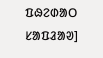ᱯᱷᱮᱰᱟᱛ ᱥᱟᱯᱲᱟᱣ]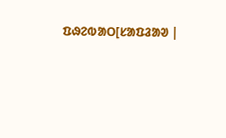ᱯᱷᱮᱵᱟᱛ[ᱥᱟᱯᱲᱟᱣ |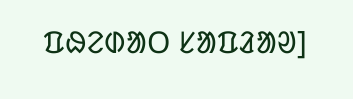ᱯᱷᱮᱰᱟᱛ ᱥᱟᱯᱲᱟᱣ]